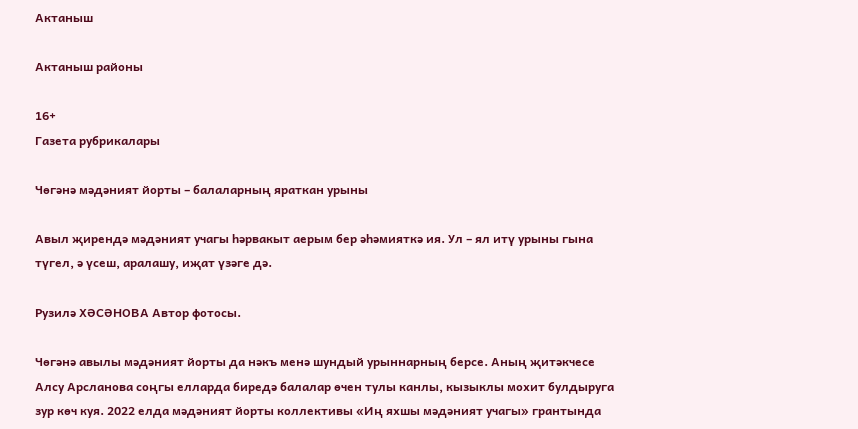Актаныш

Актаныш районы

16+
Газета рубрикалары

Чөгәнә мәдәният йорты – балаларның яраткан урыны

Авыл җирендә мәдәният учагы һәрвакыт аерым бер әһәмияткә ия. Ул – ял итү урыны гына түгел, ә үсеш, аралашу, иҗат үзәге дә.

Рузилә ХӘСӘНОВА Автор фотосы.

Чөгәнә авылы мәдәният йорты да нәкъ менә шундый урыннарның берсе. Аның җитәкчесе Алсу Арсланова соңгы елларда биредә балалар өчен тулы канлы, кызыклы мохит булдыруга зур көч куя. 2022 елда мәдәният йорты коллективы «Иң яхшы мәдәният учагы» грантында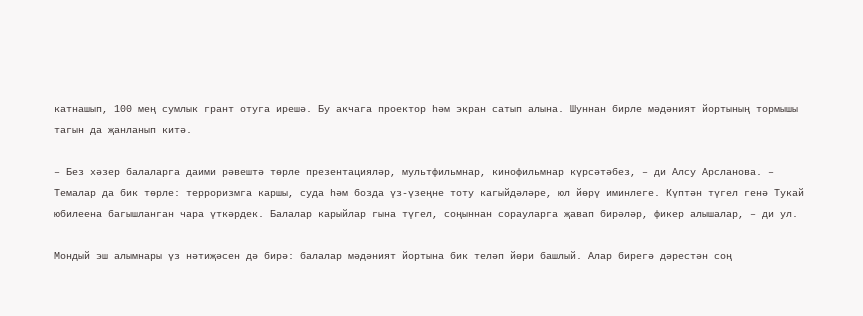катнашып, 100 мең сумлык грант отуга ирешә. Бу акчага проектор һәм экран сатып алына. Шуннан бирле мәдәният йортының тормышы тагын да җанланып китә.

– Без хәзер балаларга даими рәвештә төрле презентацияләр, мультфильмнар, кинофильмнар күрсәтәбез, – ди Алсу Арсланова. – Темалар да бик төрле: терроризмга каршы, суда һәм бозда үз-үзеңне тоту кагыйдәләре, юл йөрү иминлеге. Күптән түгел генә Тукай юбилеена багышланган чара үткәрдек. Балалар карыйлар гына түгел, соңыннан сорауларга җавап бирәләр, фикер алышалар, – ди ул.

Мондый эш алымнары үз нәтиҗәсен дә бирә: балалар мәдәният йортына бик теләп йөри башлый. Алар бирегә дәрестән соң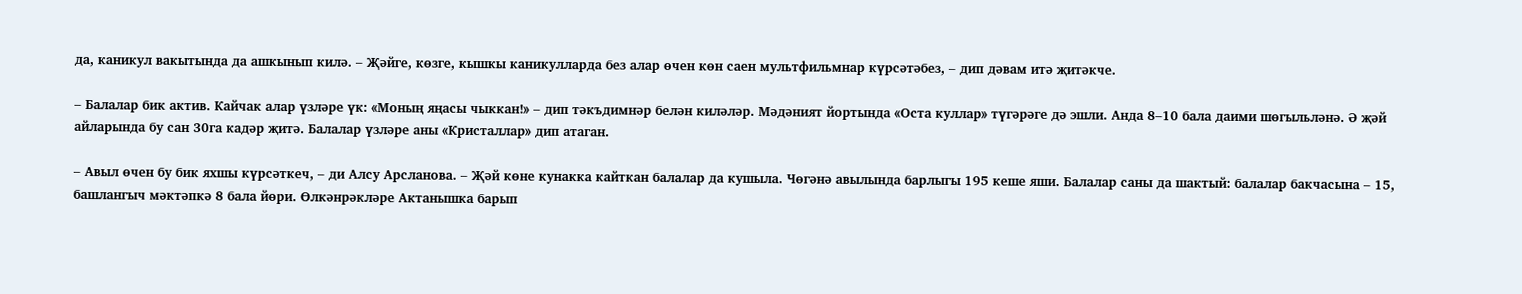да, каникул вакытында да ашкынып килә. – Җәйге, көзге, кышкы каникулларда без алар өчен көн саен мультфильмнар күрсәтәбез, – дип дәвам итә җитәкче.

– Балалар бик актив. Кайчак алар үзләре үк: «Моның яңасы чыккан!» – дип тәкъдимнәр белән киләләр. Мәдәният йортында «Оста куллар» түгәрәге дә эшли. Анда 8–10 бала даими шөгыльләнә. Ә җәй айларында бу сан 30га кадәр җитә. Балалар үзләре аны «Кристаллар» дип атаган.

– Авыл өчен бу бик яхшы күрсәткеч, – ди Алсу Арсланова. – Җәй көне кунакка кайткан балалар да кушыла. Чөгәнә авылында барлыгы 195 кеше яши. Балалар саны да шактый: балалар бакчасына – 15, башлангыч мәктәпкә 8 бала йөри. Өлкәнрәкләре Актанышка барып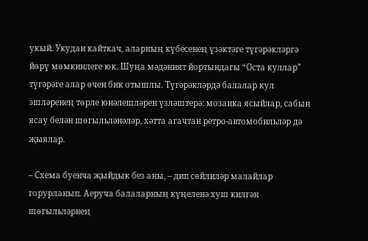укый. Укудан кайткач, аларның күбесенең үзәктәге түгәрәкләргә йөрү мөмкинлеге юк. Шуңа мәдәният йортындагы “Оста куллар” түгәрәге алар өчен бик отышлы. Түгәрәкләрдә балалар кул эшләренең төрле юнәлешләрен үзләштерә: мозаика ясыйлар, сабын ясау белән шөгыльләнәләр, хәтта агачтан ретро-автомобильләр дә җыялар.

– Схема буенча җыйдык без аны, – дип сөйлиләр малайлар горурланып. Аеруча балаларның күңеленә хуш килгән шөгыльләрнең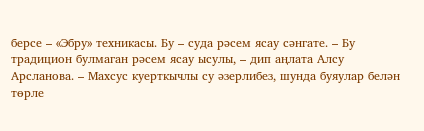берсе – «Эбру» техникасы. Бу – суда рәсем ясау сәнгате. – Бу традицион булмаган рәсем ясау ысулы, – дип аңлата Алсу Арсланова. – Махсус куерткычлы су әзерлибез, шунда буяулар белән төрле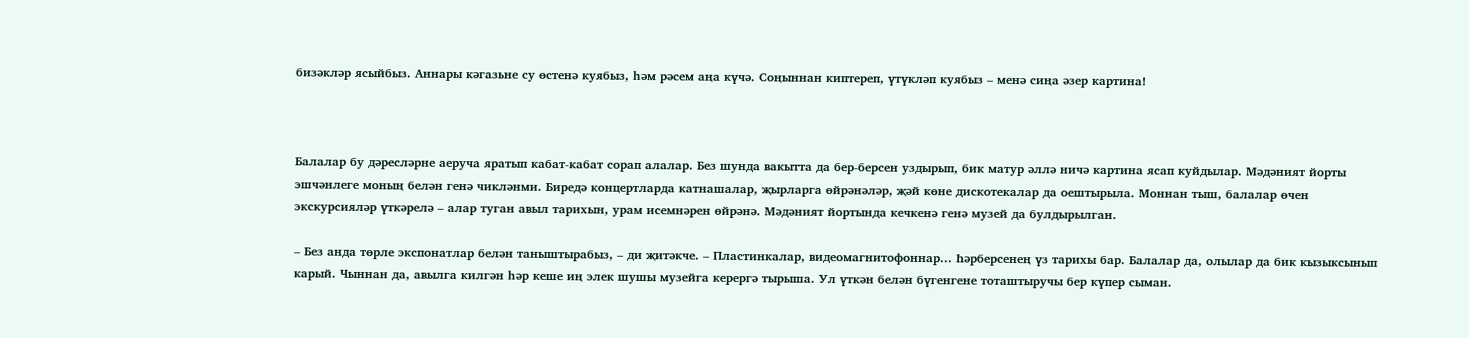бизәкләр ясыйбыз. Аннары кәгазьне су өстенә куябыз, һәм рәсем аңа күчә. Соңыннан киптереп, үтүкләп куябыз – менә сиңа әзер картина!



Балалар бу дәресләрне аеруча яратып кабат-кабат сорап алалар. Без шунда вакытта да бер-берсен уздырып, бик матур әллә ничә картина ясап куйдылар. Мәдәният йорты эшчәнлеге моның белән генә чикләнми. Биредә концертларда катнашалар, җырларга өйрәнәләр, җәй көне дискотекалар да оештырыла. Моннан тыш, балалар өчен экскурсияләр үткәрелә – алар туган авыл тарихын, урам исемнәрен өйрәнә. Мәдәният йортында кечкенә генә музей да булдырылган.

– Без анда төрле экспонатлар белән таныштырабыз, – ди җитәкче. – Пластинкалар, видеомагнитофоннар... Һәрберсенең үз тарихы бар. Балалар да, олылар да бик кызыксынып карый. Чыннан да, авылга килгән һәр кеше иң элек шушы музейга керергә тырыша. Ул үткән белән бүгенгене тоташтыручы бер күпер сыман.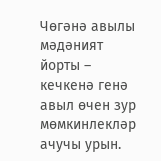Чөгәнә авылы мәдәният йорты – кечкенә генә авыл өчен зур мөмкинлекләр ачучы урын.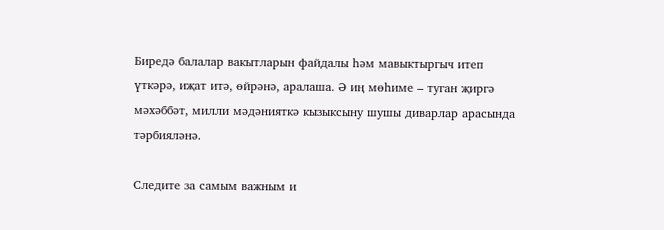Биредә балалар вакытларын файдалы һәм мавыктыргыч итеп үткәрә, иҗат итә, өйрәнә, аралаша. Ә иң мөһиме – туган җиргә мәхәббәт, милли мәдәнияткә кызыксыну шушы диварлар арасында тәрбияләнә.

Следите за самым важным и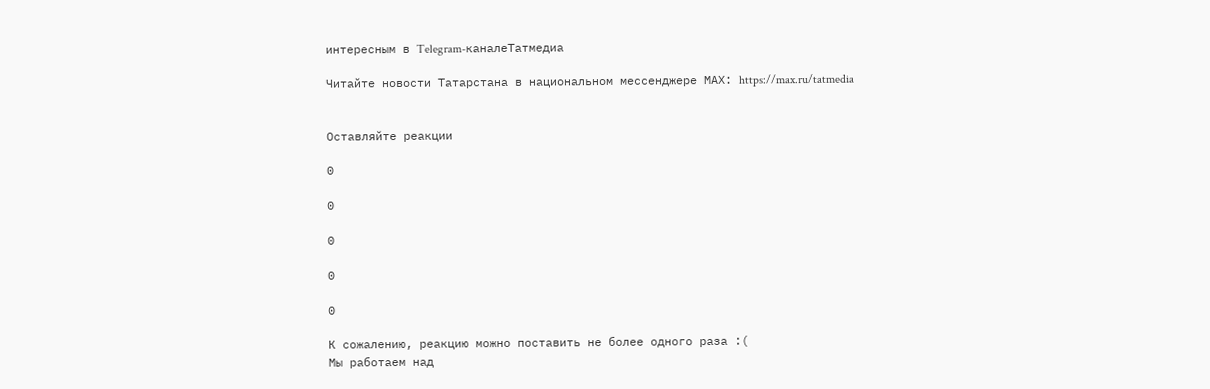интересным в Telegram-каналеТатмедиа

Читайте новости Татарстана в национальном мессенджере MАХ: https://max.ru/tatmedia


Оставляйте реакции

0

0

0

0

0

К сожалению, реакцию можно поставить не более одного раза :(
Мы работаем над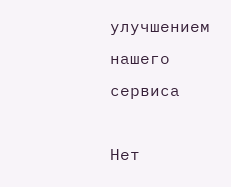улучшением нашего сервиса

Нет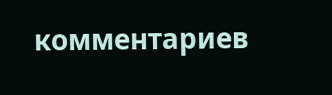комментариев